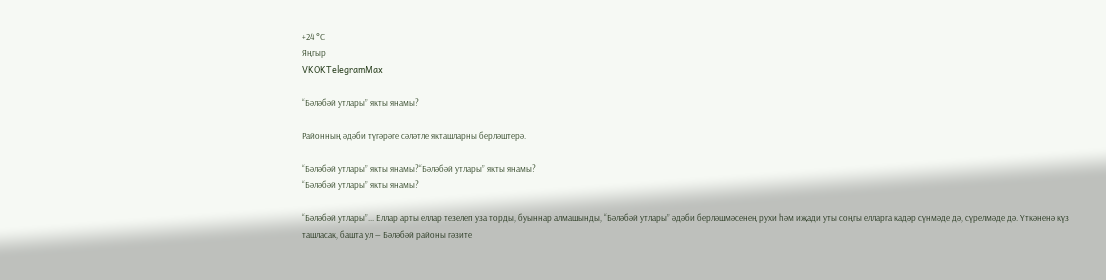+24 °С
Яңгыр
VKOKTelegramMax

“Бәләбәй утлары” якты янамы?

Районның әдәби түгәрәге сәләтле якташларны берләштерә.

“Бәләбәй утлары” якты янамы?“Бәләбәй утлары” якты янамы?
“Бәләбәй утлары” якты янамы?

“Бәләбәй утлары”... Еллар арты еллар тезелеп уза торды, буыннар алмашынды, “Бәләбәй утлары” әдәби берләшмәсенең рухи һәм иҗади уты соңгы елларга кадәр сүнмәде дә, сүрелмәде дә. Үткәненә күз ташласак, башта ул — Бәләбәй районы гәзите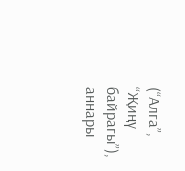(“Алга”, “Җиңү байрагы”), аннары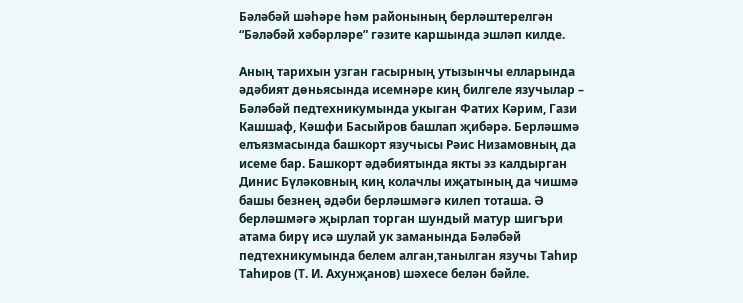Бәләбәй шәһәре һәм районының берләштерелгән “Бәләбәй хәбәрләре” гәзите каршында эшләп килде.

Аның тарихын узган гасырның утызынчы елларында әдәбият дөньясында исемнәре киң билгеле язучылар – Бәләбәй педтехникумында укыган Фатих Кәрим, Гази Кашшаф, Кәшфи Басыйров башлап җибәрә. Берләшмә елъязмасында башкорт язучысы Рәис Низамовның да исеме бар. Башкорт әдәбиятында якты эз калдырган Динис Бүләковның киң колачлы иҗатының да чишмә башы безнең әдәби берләшмәгә килеп тоташа. Ә берләшмәгә җырлап торган шундый матур шигъри атама бирү исә шулай ук заманында Бәләбәй педтехникумында белем алган,танылган язучы Таһир Таһиров (Т. И. Ахунҗанов) шәхесе белән бәйле.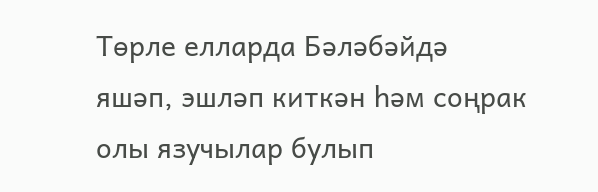Төрле елларда Бәләбәйдә яшәп, эшләп киткән һәм соңрак олы язучылар булып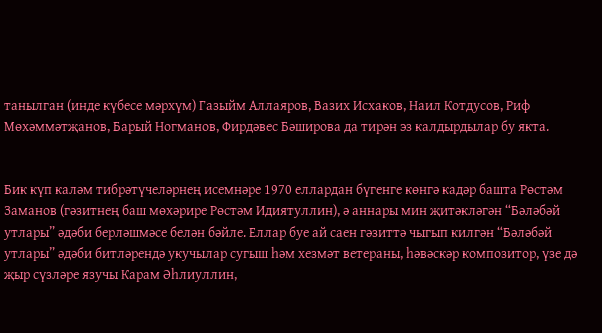танылган (инде күбесе мәрхүм) Газыйм Аллаяров, Вазих Исхаков, Наил Котдусов, Риф Мөхәммәтҗанов, Барый Ногманов, Фирдәвес Бәширова да тирән эз калдырдылар бу якта.


Бик күп каләм тибрәтүчеләрнең исемнәре 1970 еллардан бүгенге көнгә кадәр башта Рөстәм Заманов (гәзитнең баш мөхәрире Рөстәм Идиятуллин), ә аннары мин җитәкләгән “Бәләбәй утлары” әдәби берләшмәсе белән бәйле. Еллар буе ай саен гәзиттә чыгып килгән “Бәләбәй утлары” әдәби битләрендә укучылар сугыш һәм хезмәт ветераны, һәвәскәр композитор, үзе дә җыр сүзләре язучы Карам Әһлиуллин,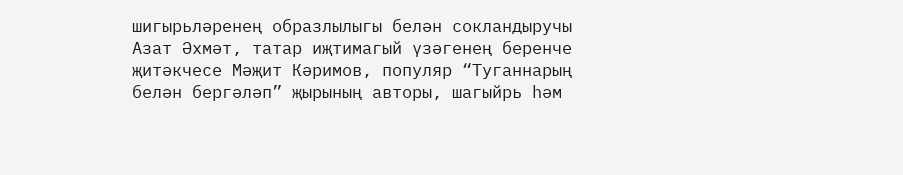шигырьләренең образлылыгы белән сокландыручы Азат Әхмәт, татар иҗтимагый үзәгенең беренче җитәкчесе Мәҗит Кәримов, популяр “Туганнарың белән бергәләп” җырының авторы, шагыйрь һәм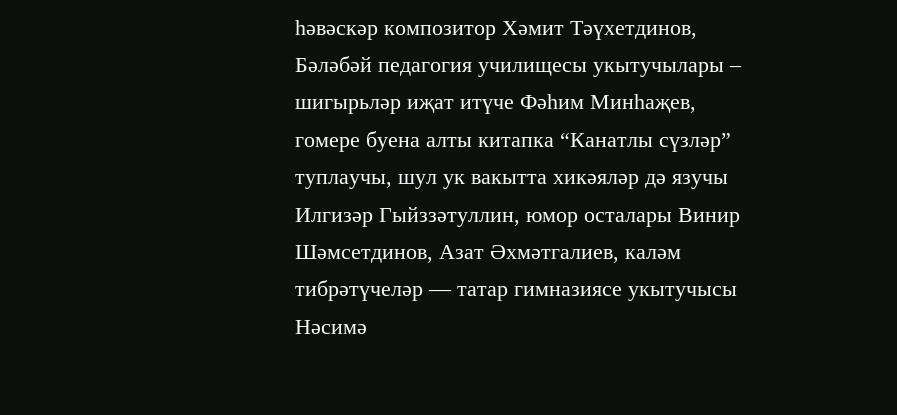һәвәскәр композитор Хәмит Тәүхетдинов, Бәләбәй педагогия училищесы укытучылары – шигырьләр иҗат итүче Фәһим Минһаҗев, гомере буена алты китапка “Канатлы сүзләр” туплаучы, шул ук вакытта хикәяләр дә язучы Илгизәр Гыйззәтуллин, юмор осталары Винир Шәмсетдинов, Азат Әхмәтгалиев, каләм тибрәтүчеләр — татар гимназиясе укытучысы Нәсимә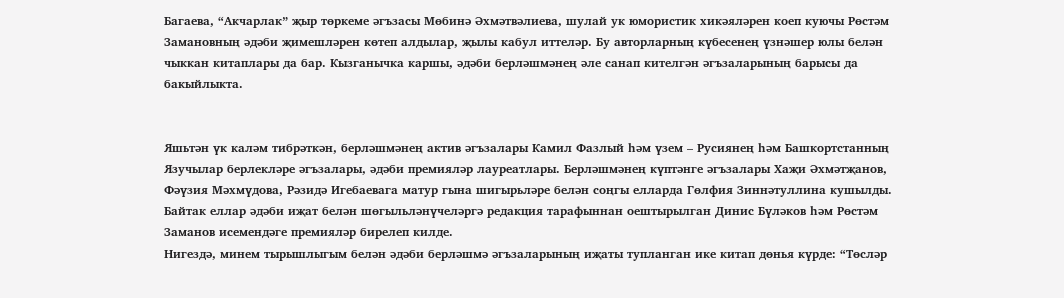Багаева, “Акчарлак” җыр төркеме әгъзасы Мөбинә Әхмәтвәлиева, шулай ук юмористик хикәяләрен коеп куючы Рөстәм Замановның әдәби җимешләрен көтеп алдылар, җылы кабул иттеләр. Бу авторларның күбесенең үзнәшер юлы белән чыккан китаплары да бар. Кызганычка каршы, әдәби берләшмәнең әле санап кителгән әгъзаларының барысы да бакыйлыкта.


Яшьтән үк каләм тибрәткән, берләшмәнең актив әгъзалары Камил Фазлый һәм үзем – Русиянең һәм Башкортстанның Язучылар берлекләре әгъзалары, әдәби премияләр лауреатлары. Берләшмәнең күптәнге әгъзалары Хаҗи Әхмәтҗанов, Фәүзия Мәхмүдова, Рәзидә Игебаевага матур гына шигырьләре белән соңгы елларда Гөлфия Зиннәтуллина кушылды.
Байтак еллар әдәби иҗат белән шөгыльләнүчеләргә редакция тарафыннан оештырылган Динис Бүләков һәм Рөстәм Заманов исемендәге премияләр бирелеп килде.
Нигездә, минем тырышлыгым белән әдәби берләшмә әгъзаларының иҗаты тупланган ике китап дөнья күрде: “Төсләр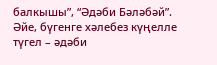балкышы”, “Әдәби Бәләбәй”.
Әйе, бүгенге хәлебез күңелле түгел – әдәби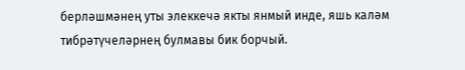берләшмәнең уты элеккечә якты янмый инде, яшь каләм тибрәтүчеләрнең булмавы бик борчый.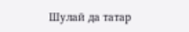Шулай да татар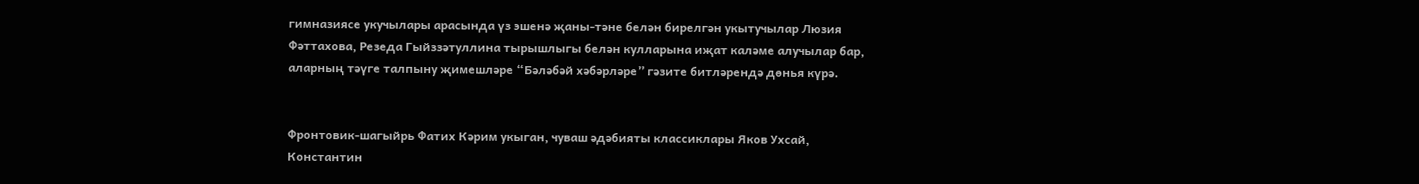гимназиясе укучылары арасында үз эшенә җаны-тәне белән бирелгән укытучылар Люзия Фәттахова, Резеда Гыйззәтуллина тырышлыгы белән кулларына иҗат каләме алучылар бар, аларның тәүге талпыну җимешләре “Бәләбәй хәбәрләре” гәзите битләрендә дөнья күрә.


Фронтовик-шагыйрь Фатих Кәрим укыган, чуваш әдәбияты классиклары Яков Ухсай, Константин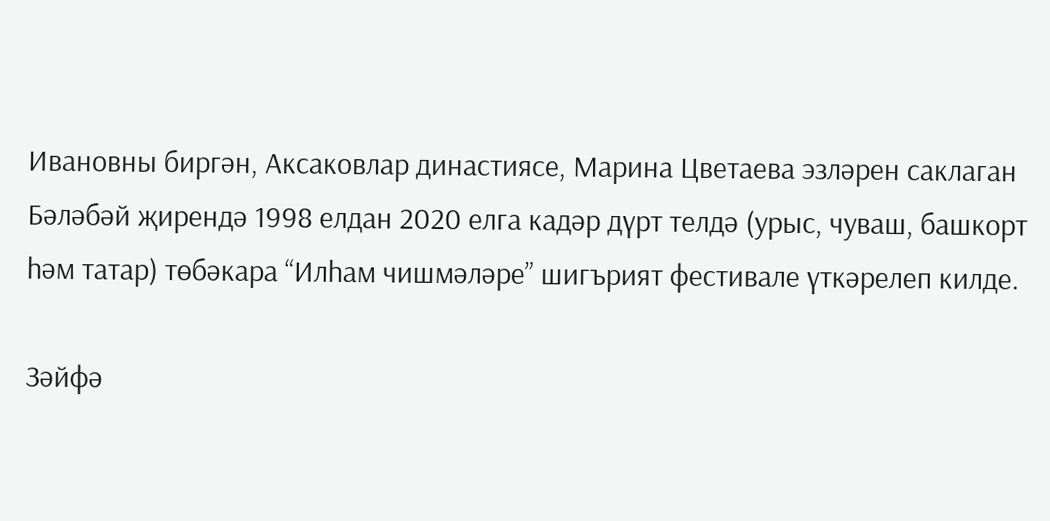Ивановны биргән, Аксаковлар династиясе, Марина Цветаева эзләрен саклаган Бәләбәй җирендә 1998 елдан 2020 елга кадәр дүрт телдә (урыс, чуваш, башкорт һәм татар) төбәкара “Илһам чишмәләре” шигърият фестивале үткәрелеп килде.

Зәйфә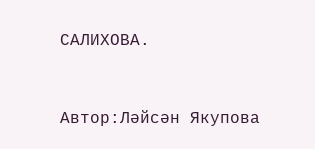САЛИХОВА.



Автор:Ләйсән Якупова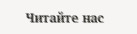Читайте нас